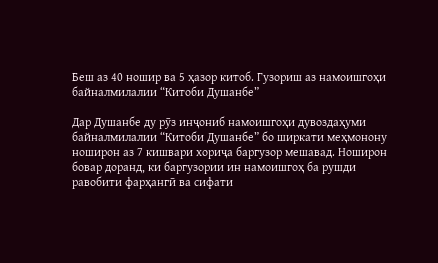Беш аз 40 ношир ва 5 ҳазор китоб. Гузориш аз намоишгоҳи байналмилалии “Китоби Душанбе”

Дар Душанбе ду рӯз инҷониб намоишгоҳи дувоздаҳуми байналмилалии “Китоби Душанбе” бо ширкати меҳмонону ноширон аз 7 кишвари хориҷа баргузор мешавад. Ноширон бовар доранд, ки баргузории ин намоишгоҳ ба рушди равобити фарҳангӣ ва сифати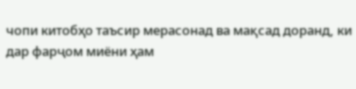чопи китобҳо таъсир мерасонад ва мақсад доранд, ки дар фарҷом миёни ҳам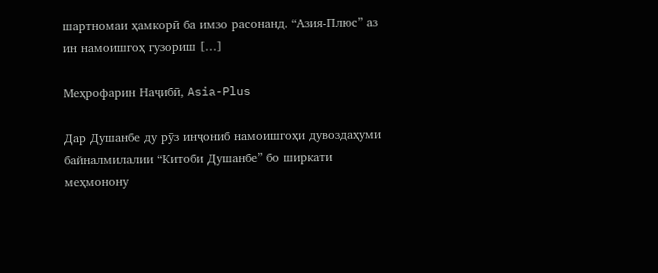шартномаи ҳамкорӣ ба имзо расонанд. “Азия-Плюс” аз ин намоишгоҳ гузориш […]

Меҳрофарин Наҷибӣ, Asia-Plus

Дар Душанбе ду рӯз инҷониб намоишгоҳи дувоздаҳуми байналмилалии “Китоби Душанбе” бо ширкати меҳмонону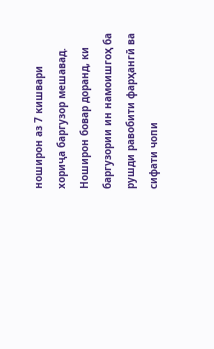ноширон аз 7 кишвари хориҷа баргузор мешавад. Ноширон бовар доранд, ки баргузории ин намоишгоҳ ба рушди равобити фарҳангӣ ва сифати чопи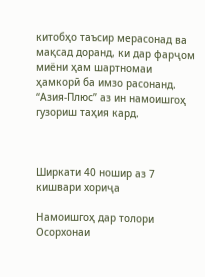китобҳо таъсир мерасонад ва мақсад доранд, ки дар фарҷом миёни ҳам шартномаи ҳамкорӣ ба имзо расонанд. “Азия-Плюс” аз ин намоишгоҳ гузориш таҳия кард.



Ширкати 40 ношир аз 7 кишвари хориҷа

Намоишгоҳ дар толори Осорхонаи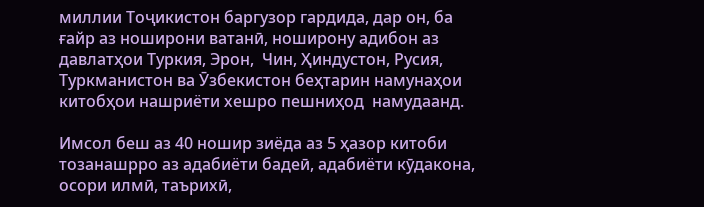миллии Тоҷикистон баргузор гардида, дар он, ба ғайр аз ноширони ватанӣ, ноширону адибон аз давлатҳои Туркия, Эрон,  Чин, Ҳиндустон, Русия, Туркманистон ва Ӯзбекистон беҳтарин намунаҳои китобҳои нашриёти хешро пешниҳод  намудаанд.

Имсол беш аз 40 ношир зиёда аз 5 ҳазор китоби тозанашрро аз адабиёти бадеӣ, адабиёти кӯдакона, осори илмӣ, таърихӣ,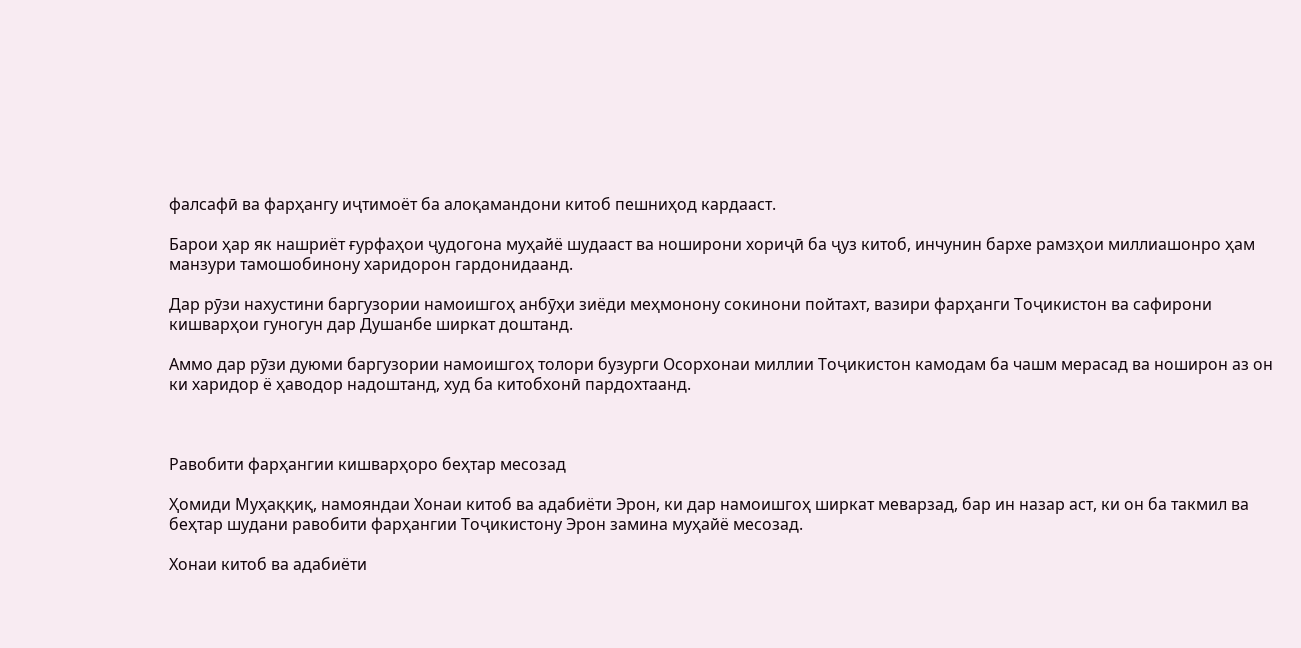фалсафӣ ва фарҳангу иҷтимоёт ба алоқамандони китоб пешниҳод кардааст.

Барои ҳар як нашриёт ғурфаҳои ҷудогона муҳайё шудааст ва ноширони хориҷӣ ба ҷуз китоб, инчунин бархе рамзҳои миллиашонро ҳам манзури тамошобинону харидорон гардонидаанд.

Дар рӯзи нахустини баргузории намоишгоҳ анбӯҳи зиёди меҳмонону сокинони пойтахт, вазири фарҳанги Тоҷикистон ва сафирони кишварҳои гуногун дар Душанбе ширкат доштанд.

Аммо дар рӯзи дуюми баргузории намоишгоҳ толори бузурги Осорхонаи миллии Тоҷикистон камодам ба чашм мерасад ва ноширон аз он ки харидор ё ҳаводор надоштанд, худ ба китобхонӣ пардохтаанд.



Равобити фарҳангии кишварҳоро беҳтар месозад

Ҳомиди Муҳаққиқ, намояндаи Хонаи китоб ва адабиёти Эрон, ки дар намоишгоҳ ширкат меварзад, бар ин назар аст, ки он ба такмил ва беҳтар шудани равобити фарҳангии Тоҷикистону Эрон замина муҳайё месозад.

Хонаи китоб ва адабиёти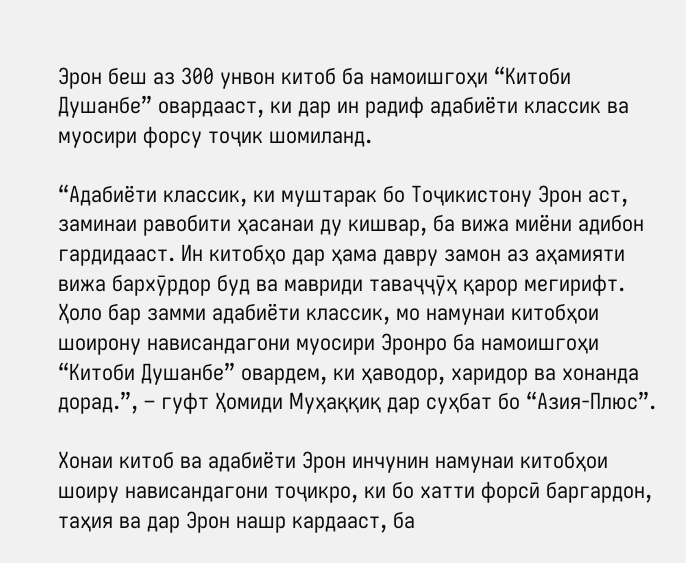Эрон беш аз 300 унвон китоб ба намоишгоҳи “Китоби Душанбе” овардааст, ки дар ин радиф адабиёти классик ва муосири форсу тоҷик шомиланд.

“Адабиёти классик, ки муштарак бо Тоҷикистону Эрон аст, заминаи равобити ҳасанаи ду кишвар, ба вижа миёни адибон гардидааст. Ин китобҳо дар ҳама давру замон аз аҳамияти вижа бархӯрдор буд ва мавриди таваҷҷӯҳ қарор мегирифт. Ҳоло бар замми адабиёти классик, мо намунаи китобҳои шоирону нависандагони муосири Эронро ба намоишгоҳи “Китоби Душанбе” овардем, ки ҳаводор, харидор ва хонанда дорад.”, – гуфт Ҳомиди Муҳаққиқ дар суҳбат бо “Азия-Плюс”.

Хонаи китоб ва адабиёти Эрон инчунин намунаи китобҳои шоиру нависандагони тоҷикро, ки бо хатти форсӣ баргардон, таҳия ва дар Эрон нашр кардааст, ба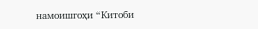намоишгоҳи “Китоби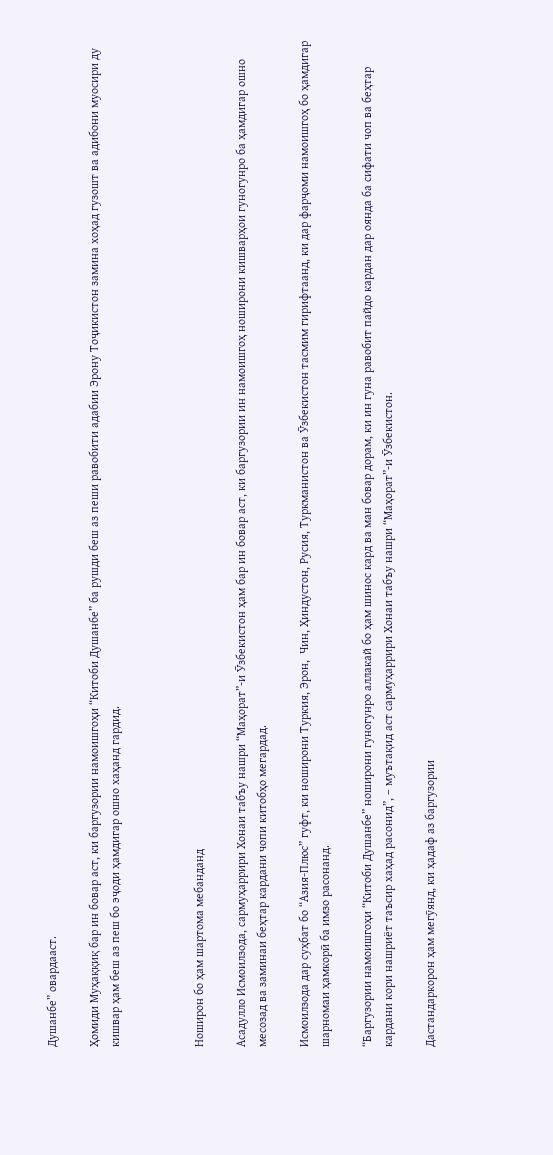Душанбе” овардааст.

Ҳомиди Муҳаққиқ бар ин бовар аст, ки баргузории намоишгоҳи “Китоби Душанбе” ба рушди беш аз пеши равобити адабии Эрону Тоҷикистон замина хоҳад гузошт ва адибони муосири ду кишвар ҳам беш аз пеш бо эҷоди ҳамдигар ошно хаҳанд гардид.



Ноширон бо ҳам шартома мебанданд

Асадулло Исмоилзода, сармуҳаррири Хонаи табъу нашри “Маҳорат”-и Ӯзбекистон ҳам бар ин бовар аст, ки баргузории ин намоишгоҳ ноширони кишварҳои гуногунро ба ҳамдигар ошно месозад ва заминаи беҳтар кардани чопи китобҳо мегардад.

Исмоилзода дар суҳбат бо “Азия-Плюс” гуфт, ки ноширони Туркия, Эрон,  Чин, Ҳиндустон, Русия, Туркманистон ва Ӯзбекистон тасмим гирифтаанд, ки дар фарҷоми намоишгоҳ бо ҳамдигар шарномаи ҳамкорӣ ба имзо расонанд.

“Баргузории намоишгоҳи “Китоби Душанбе” ноширони гуногунро аллакай бо ҳам шинос кард ва ман бовар дорам, ки ин гуна равобит пайдо кардан дар оянда ба сифати чоп ва беҳтар кардани кори нашриёт таъсир хаҳад расонид”, – муътақид аст сармуҳаррири Хонаи табъу нашри “Маҳорат”-и Ӯзбекистон.

Дастандаркорон ҳам мегӯянд, ки ҳадаф аз баргузории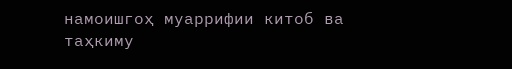намоишгоҳ муаррифии китоб ва таҳкиму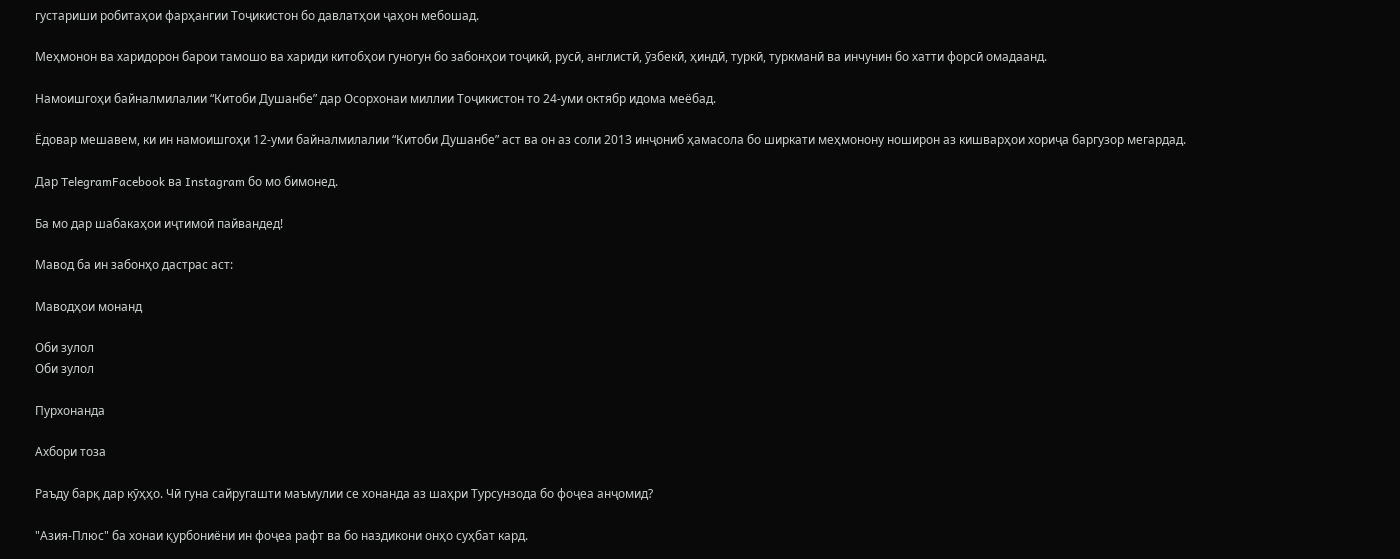густариши робитаҳои фарҳангии Тоҷикистон бо давлатҳои ҷаҳон мебошад.

Меҳмонон ва харидорон барои тамошо ва хариди китобҳои гуногун бо забонҳои тоҷикӣ, русӣ, англистӣ, ӯзбекӣ, ҳиндӣ, туркӣ, туркманӣ ва инчунин бо хатти форсӣ омадаанд.

Намоишгоҳи байналмилалии “Китоби Душанбе” дар Осорхонаи миллии Тоҷикистон то 24-уми октябр идома меёбад.

Ёдовар мешавем, ки ин намоишгоҳи 12-уми байналмилалии “Китоби Душанбе” аст ва он аз соли 2013 инҷониб ҳамасола бо ширкати меҳмонону ноширон аз кишварҳои хориҷа баргузор мегардад.

Дар TelegramFacebook ва Instagram бо мо бимонед.

Ба мо дар шабакаҳои иҷтимоӣ пайвандед!

Мавод ба ин забонҳо дастрас аст:

Маводҳои монанд

Оби зулол
Оби зулол

Пурхонанда

Ахбори тоза

Раъду барқ дар кӯҳҳо. Чӣ гуна сайругашти маъмулии се хонанда аз шаҳри Турсунзода бо фоҷеа анҷомид?

"Азия-Плюс" ба хонаи қурбониёни ин фоҷеа рафт ва бо наздикони онҳо суҳбат кард.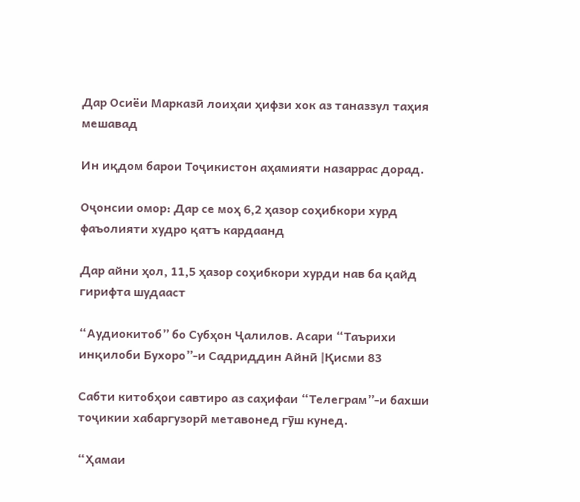Дар Осиёи Марказӣ лоиҳаи ҳифзи хок аз таназзул таҳия мешавад

Ин иқдом барои Тоҷикистон аҳамияти назаррас дорад.

Оҷонсии омор: Дар се моҳ 6,2 ҳазор соҳибкори хурд фаъолияти худро қатъ кардаанд

Дар айни ҳол, 11,5 ҳазор соҳибкори хурди нав ба қайд гирифта шудааст

“Аудиокитоб” бо Субҳон Ҷалилов. Асари “Таърихи инқилоби Бухоро”-и Садриддин Айнӣ |Қисми 83

Cабти китобҳои савтиро аз саҳифаи “Телеграм”-и бахши тоҷикии хабаргузорӣ метавонед гӯш кунед.

“Ҳамаи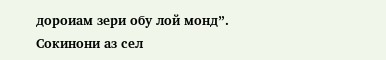дороиам зери обу лой монд”. Сокинони аз сел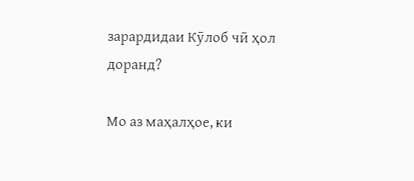зарардидаи Кӯлоб чӣ ҳол доранд?

Мо аз маҳалҳое, ки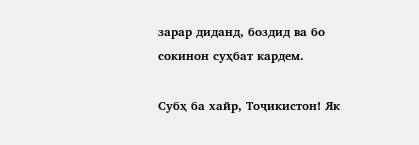зарар диданд, боздид ва бо сокинон суҳбат кардем.

Субҳ ба хайр, Тоҷикистон! Як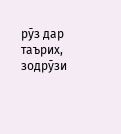рӯз дар таърих, зодрӯзи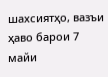шахсиятҳо, вазъи ҳаво барои 7 майи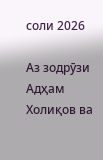соли 2026

Аз зодрӯзи Адҳам Холиқов ва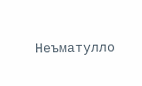Неъматулло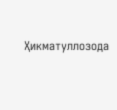Ҳикматуллозода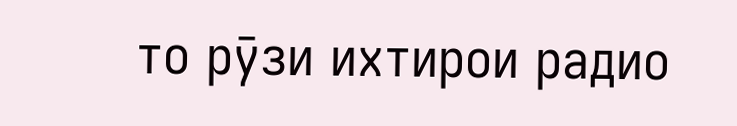то рӯзи ихтирои радио